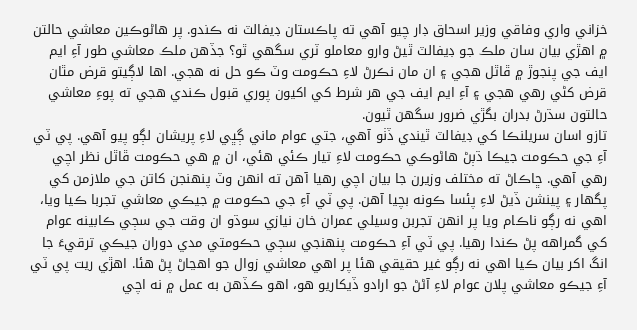خزاني واري وفاقي وزير اسحاق ڊار چيو آهي ته پاڪستان ڊيفالٽ نه ڪندو. پر هاڻوڪين معاشي حالتن ۾ اهڙي بيان سان ملڪ جو ڊيفالٽ ٿيڻ وارو معاملو ٽري سگهي ٿو؟ جڏهن ملڪ معاشي طور آءِ ايم ايف جي پنجوڙ ۾ ڦاٿل هجي ۽ ان مان نڪرڻ لاءِ حڪومت وٽ ڪو حل نه هجي. اها لاڳيتو قرض مٿان قرض کڻي رهي هجي ۽ آءِ ايم ايف جي هر شرط کي اکيون پوري قبول ڪندي هجي ته پوءِ معاشي حالتون سڌرڻ بدران بگڙي ضرور سگهن ٿيون.
تازو اسان سريلنڪا کي ڊيفالٽ ٿيندي ڏٺو آهي، جتي عوام ماني ڳڀي لاءِ پريشان لڳو پيو آهي. پي ٽي آءِ جي حڪومت جيڪا ڌٻڻ هاڻوڪي حڪومت لاءِ تيار ڪئي هئي، ان ۾ هي حڪومت ڦاٿل نظر اچي رهي آهي. ڇاڪاڻ ته مختلف وزيرن جا بيان اچي رهيا آهن ته انهن وٽ پنهنجن کاتن جي ملازمن کي پگهار ۽ پينشن ڏيڻ لاءِ پئسا ڪونه بچيا آهن. پي ٽي آءِ جي حڪومت ۾ جيڪي معاشي تجربا ڪيا ويا، اهي نه رڳو ناڪام ويا پر انهن تجربن وسيلي عمران خان نيازي سوڌو ان وقت جي سڄي ڪابينه عوام کي گمراهه پڻ ڪندا رهيا. پي ٽي آءِ حڪومت پنهنجي سڄي حڪومتي مدي دوران جيڪي ترقيءَ جا انگ اکر بيان ڪيا اهي نه رڳو غير حقيقي هئا پر اهي معاشي زوال جو اهڃاڻ پڻ هئا. اهڙي ريت پي ٽي آءِ جيڪو معاشي پلان عوام لاءِ آڻڻ جو ارادو ڏيکاريو هو، اهو ڪڏهن به عمل ۾ نه اچي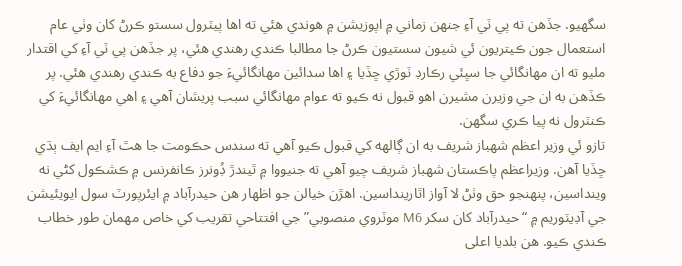سگهيو. جڏهن ته پي ٽي آءِ جنهن زماني ۾ اپوزيشن ۾ هوندي هئي ته اها پيٽرول سستو ڪرڻ کان وٺي عام استعمال جون ڪيتريون ئي شيون سستيون ڪرڻ جا مطالبا ڪندي رهندي هئي، پر جڏهن پي ٽي آءِ کي اقتدار مليو ته ان مهانگائي جا سڀئي رڪارڊ ٽوڙي ڇڏيا ۽ اها سدائين مهانگائيءَ جو دفاع به ڪندي رهندي هئي. پر ڪڏهن به ان جي وزيرن مشيرن اهو قبول نه ڪيو ته عوام مهانگائي سبب پريشان آهي ۽ اهي مهانگائيءَ کي ڪنٽرول نه پيا ڪري سگهن.
تازو ئي وزير اعظم شهباز شريف به ان ڳالهه کي قبول ڪيو آهي ته سندس حڪومت جا هٿ آءِ ايم ايف ٻڌي ڇڏيا آهن. وزيراعظم پاڪستان شهباز شريف چيو آهي ته جنيووا ۾ ٿيندڙ ڊُونرز ڪانفرنس ۾ ڪشڪول کڻي نه وينداسين، پنهنجو حق وٺڻ لا آواز اٿارينداسين. اهڙن خيالن جو اظهار هن حيدرآباد ۾ ايئرپورٽ سول ايويئيشن جي آڊيٽوريم ۾ “حيدرآباد کان سکر M6 موٽروي منصوبي” جي افتتاحي تقريب کي خاص مهمان طور خطاب ڪندي ڪيو. هن بلديا اعلى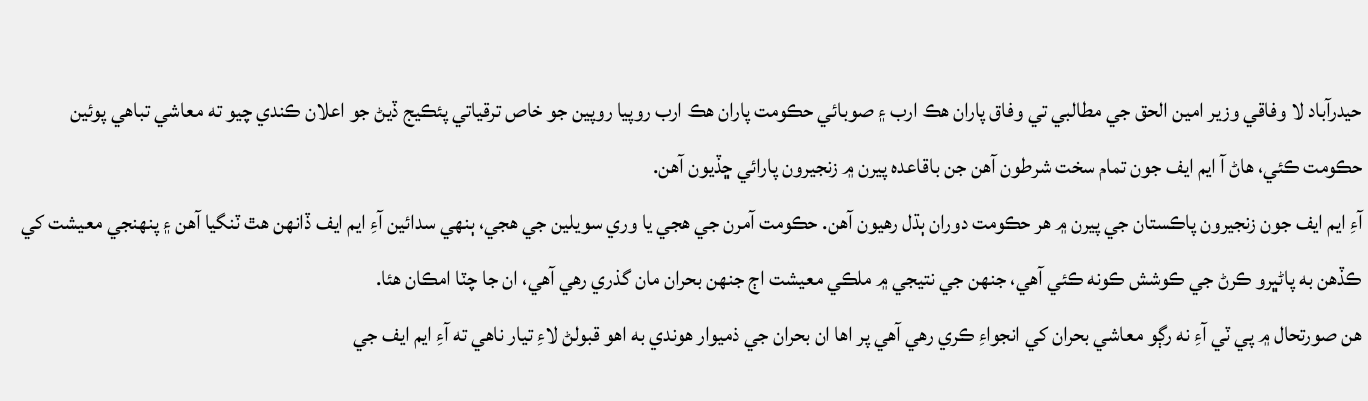حيدرآباد لا وفاقي وزير امين الحق جي مطالبي تي وفاق پاران هڪ ارب ۽ صوبائي حڪومت پاران هڪ ارب روپيا روپين جو خاص ترقياتي پئڪيج ڏيڻ جو اعلان ڪندي چيو ته معاشي تباهي پوئين حڪومت ڪئي، هاڻ آ ايم ايف جون تمام سخت شرطون آهن جن باقاعده پيرن ۾ زنجيرون پارائي ڇڏيون آهن.
آءِ ايم ايف جون زنجيرون پاڪستان جي پيرن ۾ هر حڪومت دوران ٻڌل رهيون آهن. حڪومت آمرن جي هجي يا وري سويلين جي هجي، ٻنهي سدائين آءِ ايم ايف ڏانهن هٿ ٽنگيا آهن ۽ پنهنجي معيشت کي ڪڏهن به پاڻڀرو ڪرڻ جي ڪوشش ڪونه ڪئي آهي، جنهن جي نتيجي ۾ ملڪي معيشت اڄ جنهن بحران مان گذري رهي آهي، ان جا چٽا امڪان هئا.
هن صورتحال ۾ پي ٽي آءِ نه رڳو معاشي بحران کي انجواءِ ڪري رهي آهي پر اها ان بحران جي ذميوار هوندي به اهو قبولڻ لاءِ تيار ناهي ته آءِ ايم ايف جي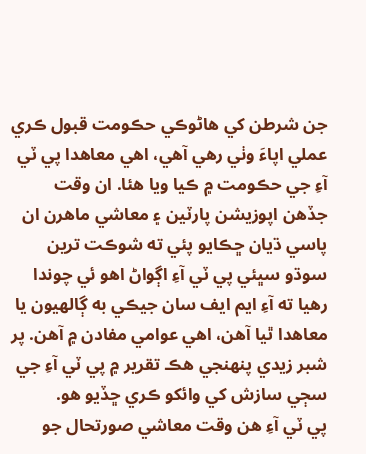جن شرطن کي هاڻوڪي حڪومت قبول ڪري عملي اپاءَ وٺي رهي آهي، اهي معاهدا پي ٽي آءِ جي حڪومت ۾ ڪيا ويا هئا. ان وقت جڏهن اپوزيشن پارٽين ۽ معاشي ماهرن ان پاسي ڌيان ڇڪايو پئي ته شوڪت ترين سوڌو سڀئي پي ٽي آءِ اڳواڻ اهو ئي چوندا رهيا ته آءِ ايم ايف سان جيڪي به ڳالهيون يا معاهدا ٿيا آهن، اهي عوامي مفادن ۾ آهن. پر شبر زيدي پنهنجي هڪ تقرير ۾ پي ٽي آءِ جي سڄي سازش کي وائکو ڪري ڇڏيو هو.
پي ٽي آءِ هن وقت معاشي صورتحال جو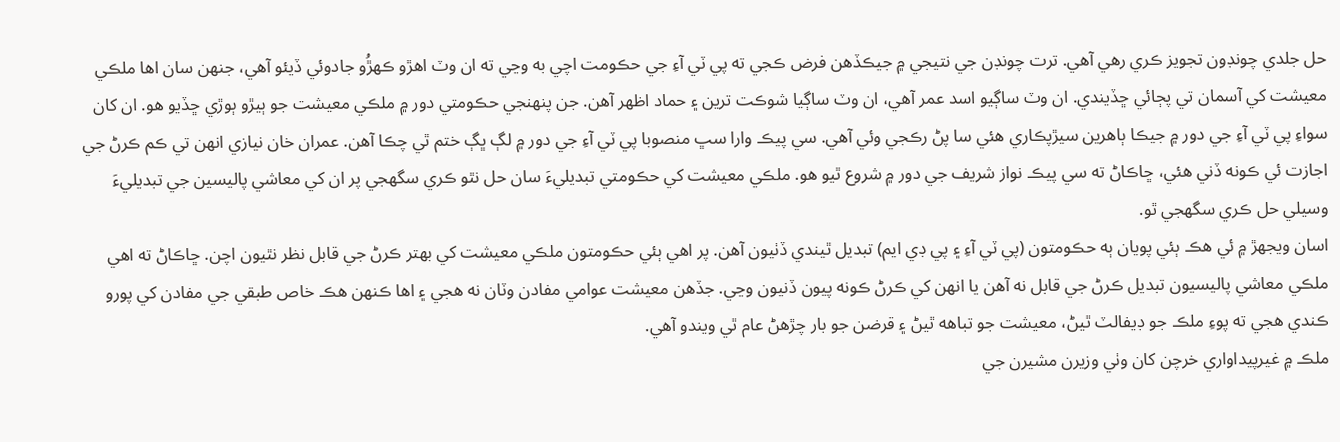حل جلدي چونڊون تجويز ڪري رهي آهي. ترت چونڊن جي نتيجي ۾ جيڪڏهن فرض ڪجي ته پي ٽي آءِ جي حڪومت اچي به وڃي ته ان وٽ اهڙو ڪهڙُو جادوئي ڏيئو آهي، جنهن سان اها ملڪي معيشت کي آسمان تي پڄائي ڇڏيندي. ان وٽ ساڳيو اسد عمر آهي، ان وٽ ساڳيا شوڪت ترين ۽ حماد اظهر آهن. جن پنهنجي حڪومتي دور ۾ ملڪي معيشت جو ٻيڙو ٻوڙي ڇڏيو هو. ان کان سواءِ پي ٽي آءِ جي دور ۾ جيڪا ٻاهرين سيڙپڪاري هئي سا پڻ رڪجي وئي آهي. سي پيڪ وارا سڀ منصوبا پي ٽي آءِ جي دور ۾ لڳ ڀڳ ختم ٿي چڪا آهن. عمران خان نيازي انهن تي ڪم ڪرڻ جي اجازت ئي ڪونه ڏني هئي، ڇاڪاڻ ته سي پيڪ نواز شريف جي دور ۾ شروع ٿيو هو. ملڪي معيشت کي حڪومتي تبديليءَ سان حل نٿو ڪري سگهجي پر ان کي معاشي پاليسين جي تبديليءَ وسيلي حل ڪري سگهجي ٿو.
اسان ويجهڙ ۾ ئي هڪ ٻئي پويان ٻه حڪومتون (پي ٽي آءِ ۽ پي ڊي ايم) تبديل ٿيندي ڏٺيون آهن. پر اهي ٻئي حڪومتون ملڪي معيشت کي بهتر ڪرڻ جي قابل نظر نٿيون اچن. ڇاڪاڻ ته اهي ملڪي معاشي پاليسيون تبديل ڪرڻ جي قابل نه آهن يا انهن کي ڪرڻ ڪونه پيون ڏنيون وڃي. جڏهن معيشت عوامي مفادن وٽان نه هجي ۽ اها ڪنهن هڪ خاص طبقي جي مفادن کي پورو ڪندي هجي ته پوءِ ملڪ جو ڊيفالٽ ٿيڻ، معيشت جو تباهه ٿيڻ ۽ قرضن جو بار چڙهڻ عام ٿي ويندو آهي.
ملڪ ۾ غيرپيداواري خرچن کان وٺي وزيرن مشيرن جي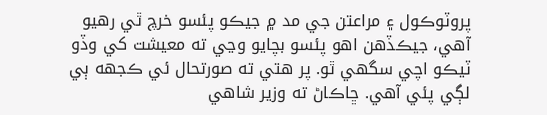پروٽوڪول ۽ مراعتن جي مد ۾ جيڪو پئسو خرچ ٿي رهيو آهي، جيڪڏهن اهو پئسو بچايو وڃي ته معيشت کي وڏو ٽيڪو اچي سگهي ٿو. پر هتي ته صورتحال ئي ڪجهه ٻي لڳي پئي آهي. ڇاڪاڻ ته وزير شاهي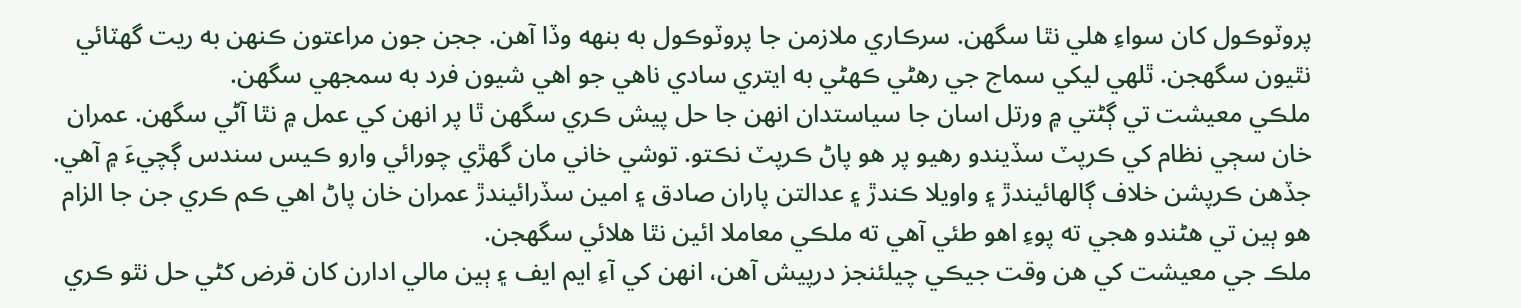پروٽوڪول کان سواءِ هلي نٿا سگهن. سرڪاري ملازمن جا پروٽوڪول به بنهه وڏا آهن. ججن جون مراعتون ڪنهن به ريت گهٽائي نٿيون سگهجن. ٿلهي ليکي سماج جي رهڻي ڪهڻي به ايتري سادي ناهي جو اهي شيون فرد به سمجهي سگهن.
ملڪي معيشت تي ڳڻتي ۾ ورتل اسان جا سياستدان انهن جا حل پيش ڪري سگهن ٿا پر انهن کي عمل ۾ نٿا آڻي سگهن. عمران خان سڄي نظام کي ڪرپٽ سڏيندو رهيو پر هو پاڻ ڪرپٽ نڪتو. توشي خاني مان گهڙي چورائي وارو ڪيس سندس ڳچيءَ ۾ آهي. جڏهن ڪرپشن خلاف ڳالهائيندڙ ۽ واويلا ڪندڙ ۽ عدالتن پاران صادق ۽ امين سڏرائيندڙ عمران خان پاڻ اهي ڪم ڪري جن جا الزام هو ٻين تي هڻندو هجي ته پوءِ اهو طئي آهي ته ملڪي معاملا ائين نٿا هلائي سگهجن.
ملڪ جي معيشت کي هن وقت جيڪي چيلئنجز درپيش آهن، انهن کي آءِ ايم ايف ۽ ٻين مالي ادارن کان قرض کڻي حل نٿو ڪري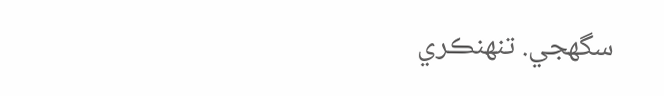سگهجي. تنهنڪري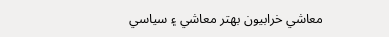معاشي خرابيون بهتر معاشي ۽ سياسي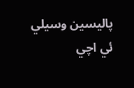پاليسين وسيلي ئي اچي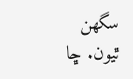سگهن ٿيون. ڇا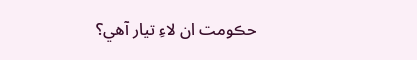حڪومت ان لاءِ تيار آهي؟